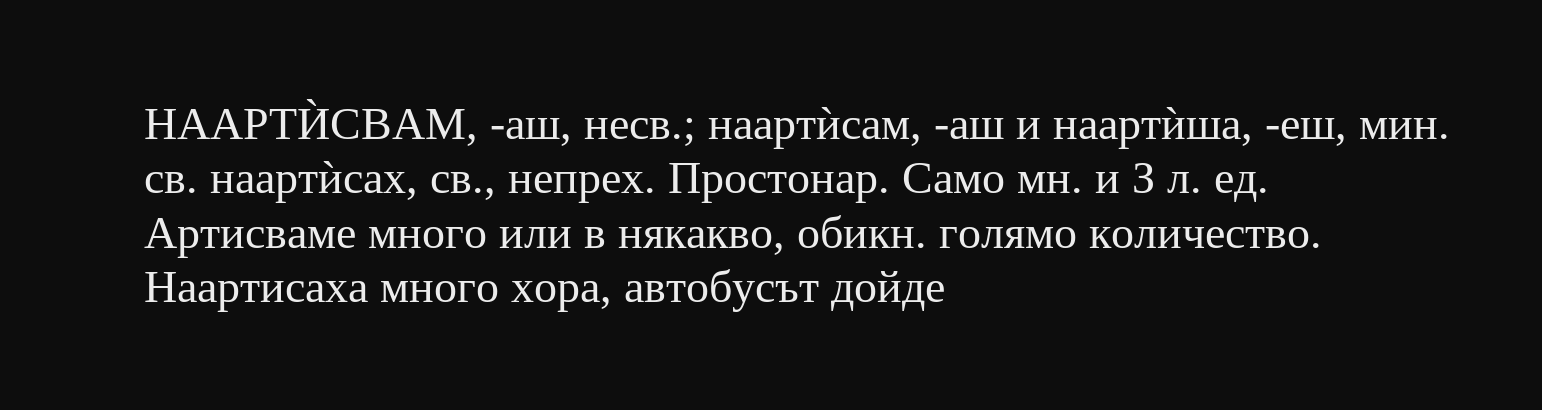НААРТЍСВАМ, -аш, несв.; наартѝсам, -аш и наартѝша, -еш, мин. св. наартѝсах, св., непрех. Простонар. Само мн. и З л. ед. Артисваме много или в някакво, обикн. голямо количество. Наартисаха много хора, автобусът дойде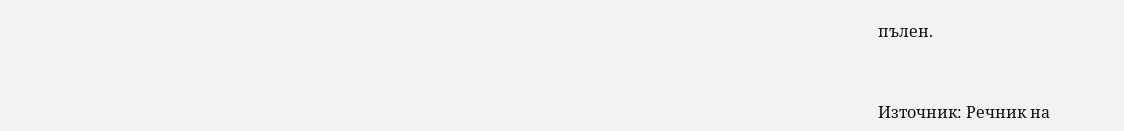пълен.


Източник: Речник на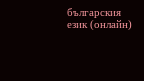българския език (онлайн)